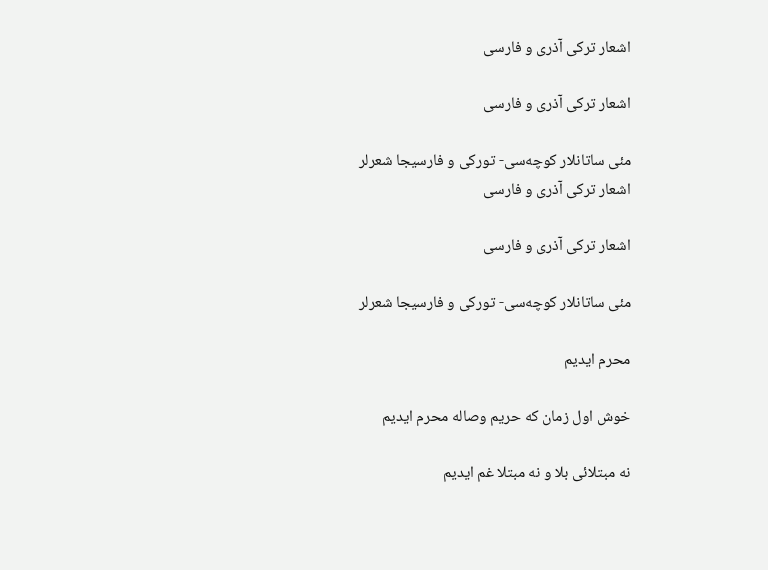اشعار ترکی آذری و فارسی

اشعار ترکی آذری و فارسی

مئی ساتانلار کوچه‌سی- تورکی و فارسیجا شعرلر
اشعار ترکی آذری و فارسی

اشعار ترکی آذری و فارسی

مئی ساتانلار کوچه‌سی- تورکی و فارسیجا شعرلر

محرم ایدیم

خوش اول زمان که حریم وصاله محرم ایدیم

نه مبتلائی بلا و نه مبتلا غم ایدیم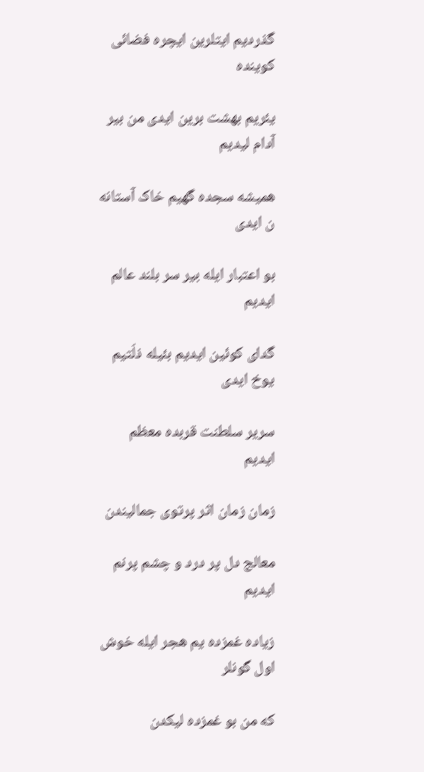گذردیم ایتلرین ایچره فضائی کوینده

یئریم بهشت برین ایدی من بیر آدام لیدیم

همیشه سجده گهیم خاک آستانه ن ایدی

بو اعتبار ایله بیر سر بلند عالم ایدیم

گدای کوئین ایدیم بئیله ذلّتیم یوخ ایدی

سریر سلطنت قربده معظم ایدیم

زمان زمان اثر پرتوی جمالیندن

معالج دل پر درد و چشم پرنم ایدیم

زیاده غمزده یم هجر ایله خوش اول گونلر

که من بو غمزده لیکدن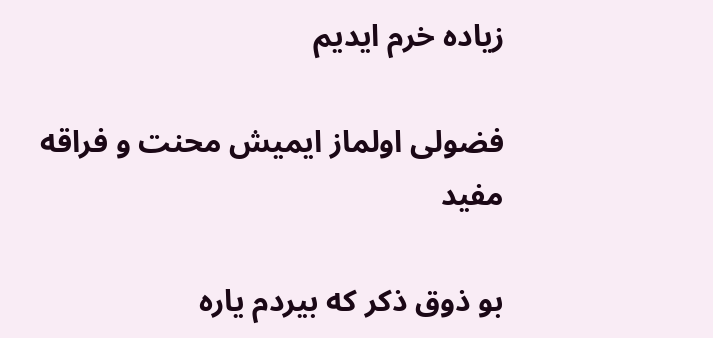زیاده خرم ایدیم

فضولی اولماز ایمیش محنت و فراقه مفید

بو ذوق ذکر که بیردم یاره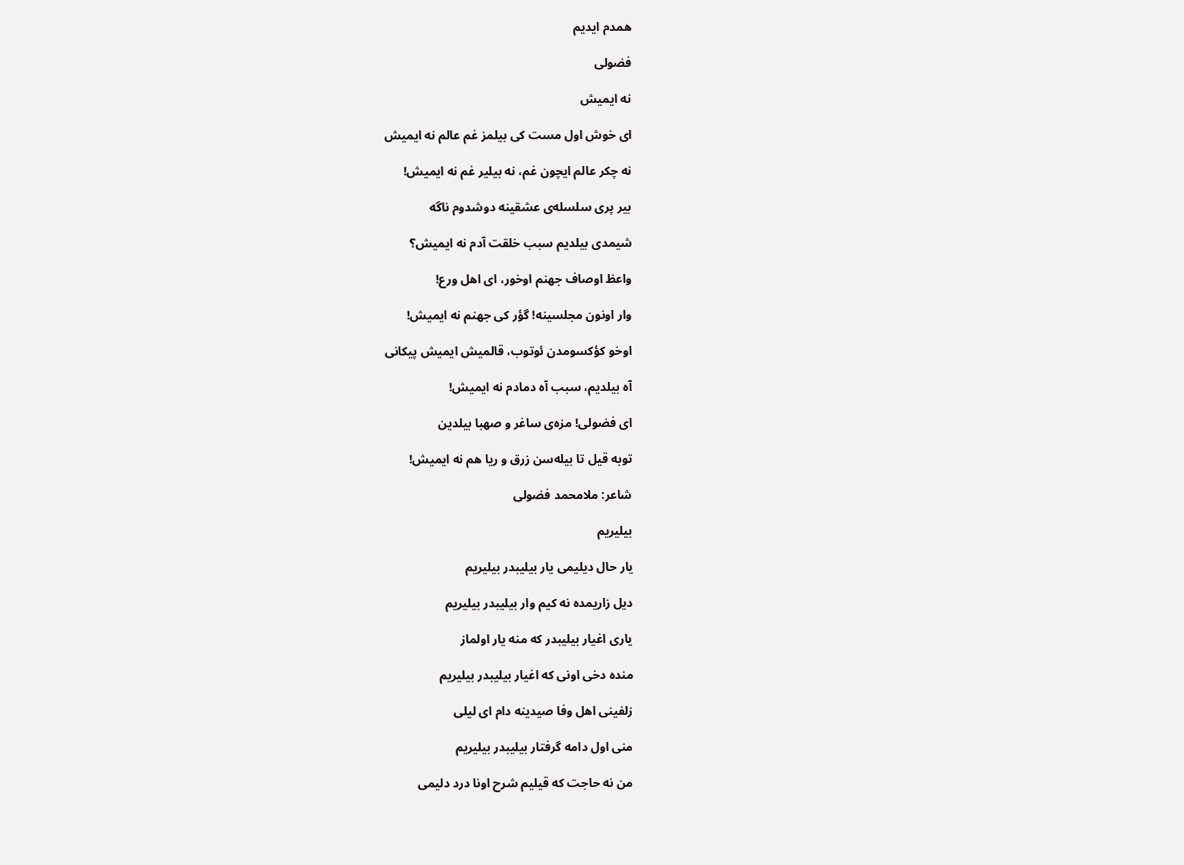همدم ایدیم

فضولی

نه ایمیش

ای خوش اول مست کی بیلمز غم عالم نه ایمیش

نه چکر عالم ایچون غم، نه بیلیر غم نه ایمیش!

بیر پری سلسله‌ی عشقینه دوشدوم ناگه

شیمدی بیلدیم سبب خلقت آدم نه ایمیش؟

واعظ اوصاف جهنم اوخور، ای اهل ورع!

وار اونون مجلسینه! گؤر کی جهنم نه ایمیش!

اوخو کؤکسومدن ئوتوب، قالمیش ایمیش پیکانی

آه بیلدیم، سبب آه دمادم نه ایمیش!

ای فضولی! مزه‌ی ساغر و صهبا بیلدین

توبه قیل تا بیله‌سن زرق و ریا هم نه ایمیش!

شاعر: ملامحمد فضولی

بیلیریم

یار حال دیلیمی یار بیلیبدر بیلیریم

دیل زاریمده نه کیم وار بیلیبدر بیلیریم

یاری اغیار بیلیبدر که منه یار اولماز

منده دخی اونی که اغیار بیلیبدر بیلیریم

زلفینی اهل وفا صیدینه دام ای لیلی

منی اول دامه گرفتار بیلیبدر بیلیریم

من نه حاجت که قیلیم شرح اونا درد دلیمی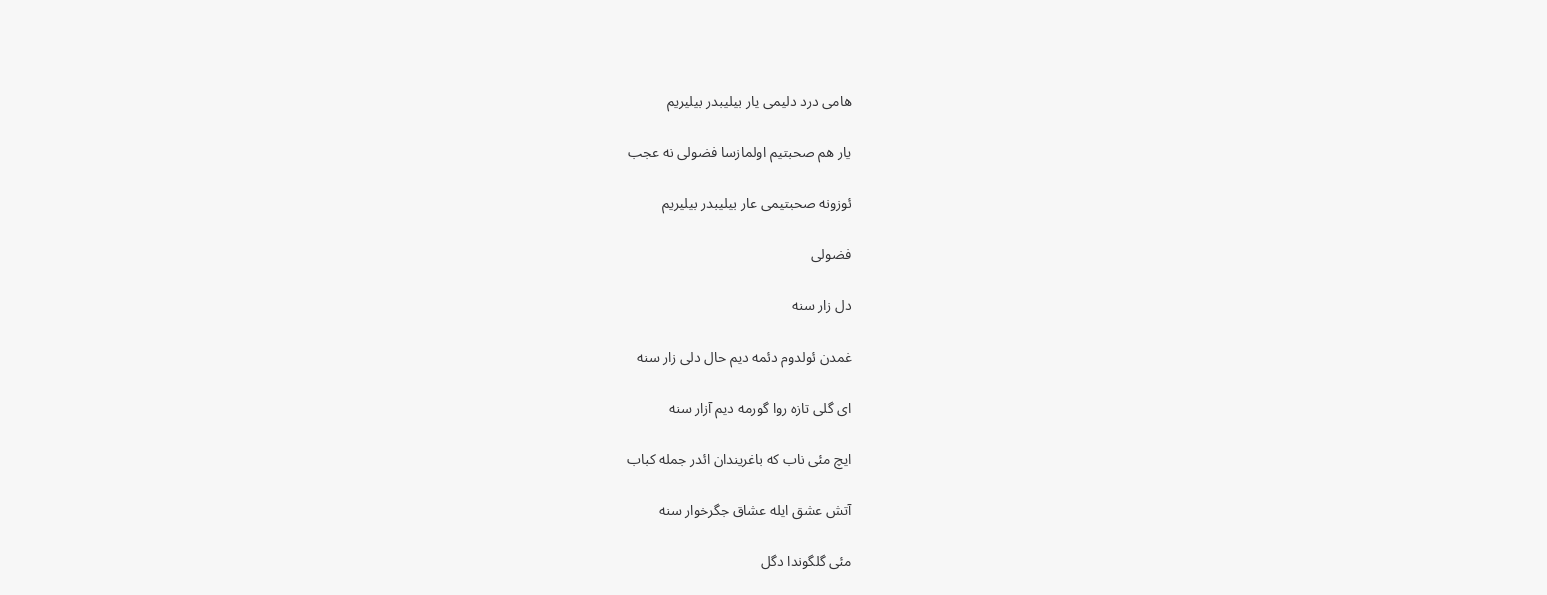هامی درد دلیمی یار بیلیبدر بیلیریم

یار هم صحبتیم اولمازسا فضولی نه عجب

ئوزونه صحبتیمی عار بیلیبدر بیلیریم

فضولی

دل زار سنه

غمدن ئولدوم دئمه دیم حال دلی زار سنه

ای گلی تازه روا گورمه دیم آزار سنه

ایچ مئی ناب که باغریندان ائدر جمله کباب

آتش عشق ایله عشاق جگرخوار سنه

مئی گلگوندا دگل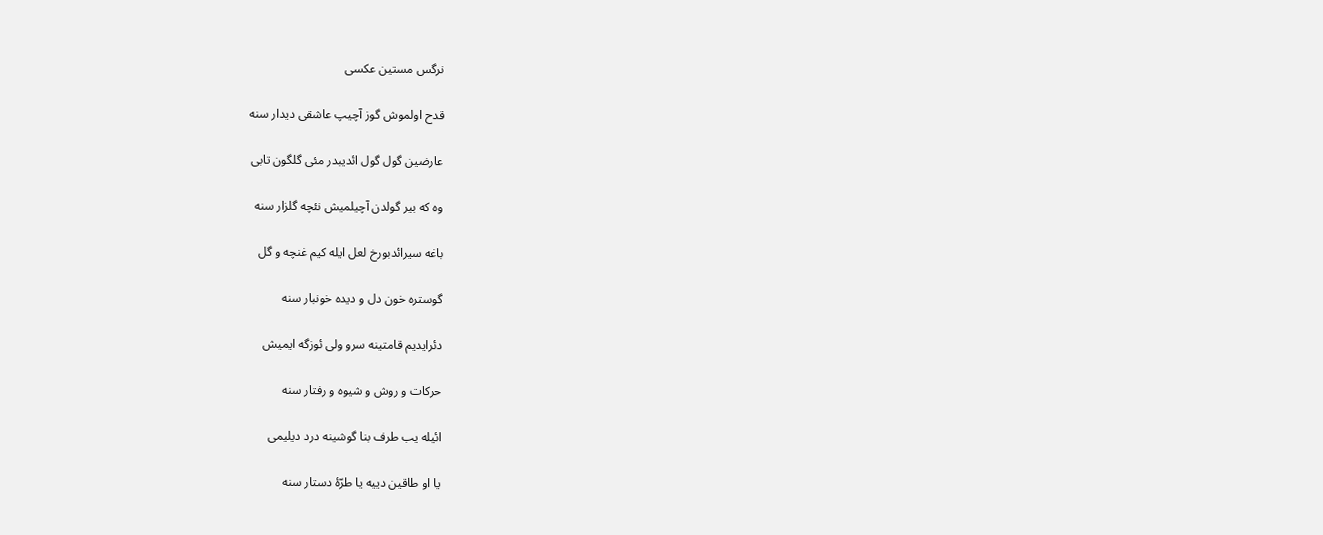نرگس مستین عکسی

قدح اولموش گوز آچیپ عاشقی دیدار سنه

عارضین گول گول ائدیبدر مئی گلگون تابی

وه که بیر گولدن آچیلمیش نئچه گلزار سنه

باغه سیرائدبورخ لعل ایله کیم غنچه و گل

گوستره خون دل و دیده خونبار سنه

دئرایدیم قامتینه سرو ولی ئوزگه ایمیش

حرکات و روش و شیوه و رفتار سنه

ائیله یب طرف بنا گوشینه درد دیلیمی

یا او طاقین دییه یا طرّۀ دستار سنه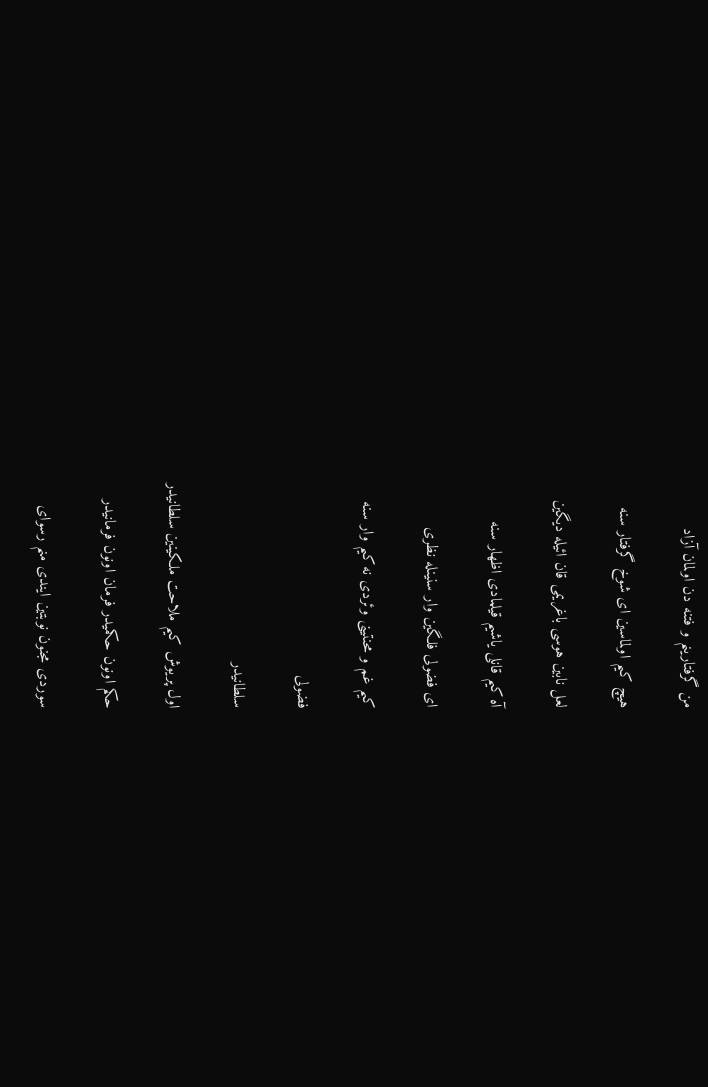من گرفتارینم و فتنه دن اولمان آزاد

هیچ کیم اولماسین ای شوخ گرفتار سنه

لعل نابین هوسی باغریمی قان ائیله دیگین

آه کیم قانلی یاشیم قیلمادی اظهار سنه

ای فضولی فلگین وار سنینله نظری

کیم غم و محنتینی وئردی نه کیم وار سنه

فضولی

سلطانیدر

اول پریوش کیم ملاحت ملکینین سلطانیدر

حکم اونون حکمیدر فرمان اونون فرمانیدر

سوردی مجنون نوبتین ایندی منم رسوای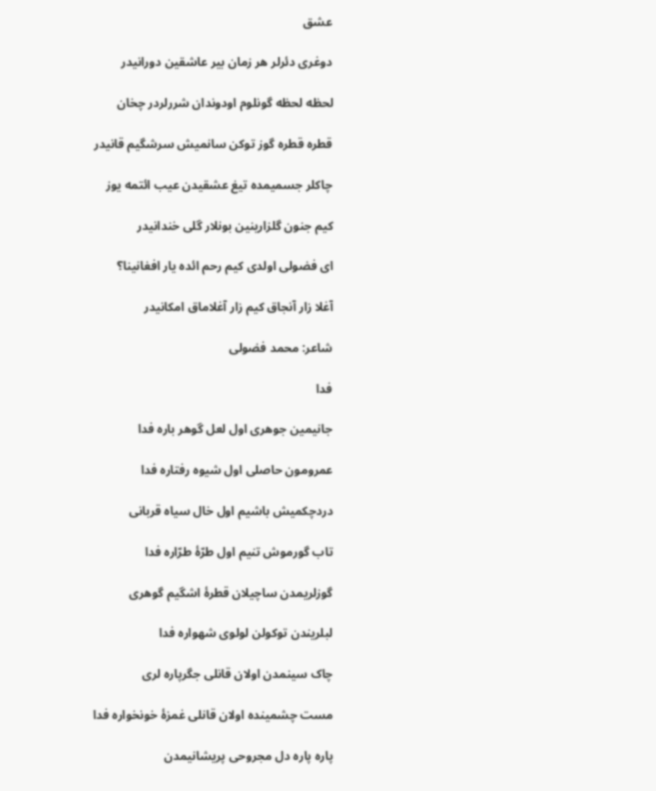عشق

دوغری دئرلر هر زمان بیر عاشقین دورانیدر

لحظه لحظه گونلوم اودوندان شررلردر چخان

قطره قطره گوز توکن سانمیش سرشگیم قانیدر

چاکلر جسمیمده تیغ عشقیدن عیب ائتمه یوز

کیم جنون گلزارینین بونلار گلی خندانیدر

ای فضولی اولدی کیم رحم ائده یار افغانینا؟

آغلا زار آنجاق کیم زار آغلاماق امکانیدر

شاعر: محمد فضولی

فدا

جانیمین جوهری اول لعل گوهر باره فدا

عمرومون حاصلی اول شیوه رفتاره فدا

دردچکمیش باشیم اول خال سیاه قربانی

تاب گورموش تنیم اول طرّۀ طرّاره فدا

گوزلریمدن ساچیلان قطرۀ اشگیم گوهری

لبلریندن توکولن لولوی شهواره فدا

چاک سینمدن اولان قانلی جگرپاره لری

مست چشمینده اولان قانلی غمزۀ خونخواره فدا

پاره پاره دل مجروحی پریشانیمدن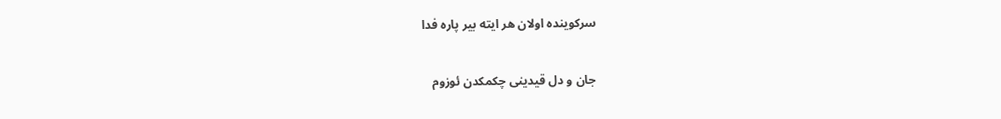سرکوینده اولان هر ایته بیر پاره فدا

جان و دل قیدینی چکمکدن ئوزوم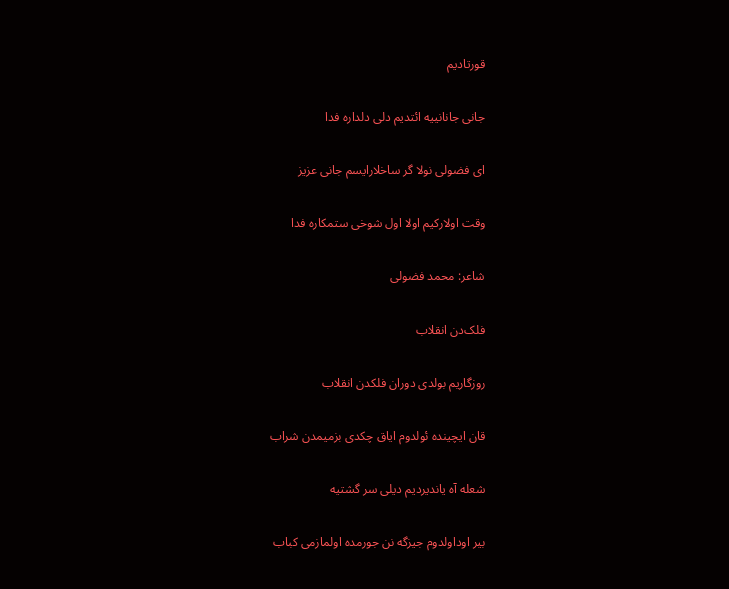قورتادیم

جانی جانانییه ائتدیم دلی دلداره فدا

ای فضولی نولا گر ساخلارایسم جانی عزیز

وقت اولارکیم اولا اول شوخی ستمکاره فدا

شاعر: محمد فضولی

فلک‌دن انقلاب

روزگاریم بولدی دوران فلکدن انقلاب

قان ایچینده ئولدوم ایاق چکدی بزمیمدن شراب

شعله آه یاندیردیم دیلی سر گشتیه

بیر اوداولدوم جیزگه نن جورمده اولمازمی کباب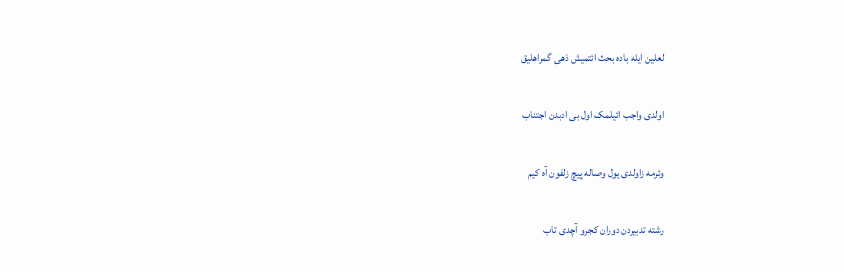لعلین ایله باده بحث ائتمیش ذهی گمراهلیق

اولدی واجب ائیلمک اول بی ادبدن اجتناب

وئرمه زاولدی یول وصاله پیچ زلفون آه کیم

رشته تدبیردن دوران کجرو آچدی تاب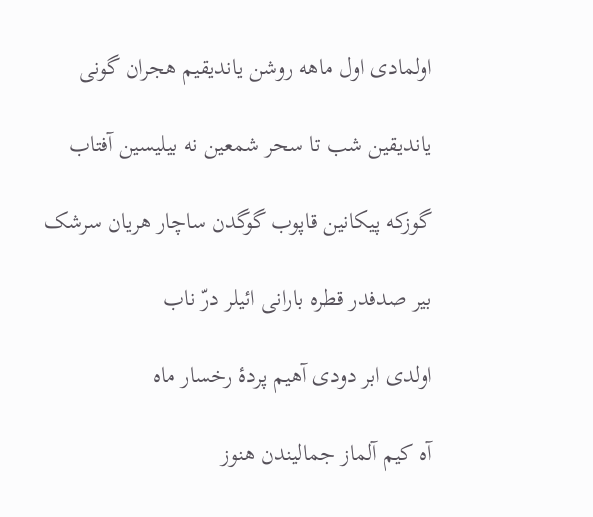اولمادی اول ماهه روشن یاندیقیم هجران گونی

یاندیقین شب تا سحر شمعین نه بیلیسین آفتاب

گوزکه پیکانین قاپوب گوگدن ساچار هریان سرشک

بیر صدفدر قطره بارانی ائیلر درّ ناب

اولدی ابر دودی آهیم پردۀ رخسار ماه

آه کیم آلماز جمالیندن هنوز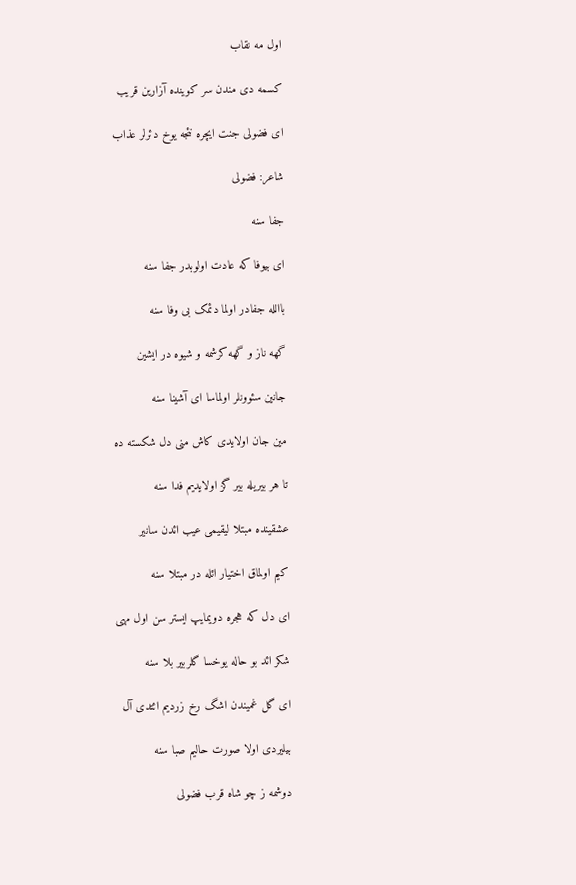اول مه نقاب

کسمه دی مندن سر کوینده آزارین قریب

ای فضولی جنت ایچره نئجه یوخ دئرلر عذاب

شاعر: فضولی

جفا سنه

ای بیوفا که عادت اولوبدر جفا سنه

باالله جفادر اولما دئمک بی وفا سنه

گهه ناز و گهه کرشمه و شیوه در ایشین

جانین سئوونلر اولماسا ای آشینا سنه

مین جان اولایدی کاش منی دل شکسته ده

تا هر بیریله بیر گز اولایدیم فدا سنه

عشقینده مبتلا لیقیمی عیب ائدن سانیر

کیم اولماق اختیار ائله در مبتلا سنه

ای دل که هجره دویمایپ ایستر سن اول مهی

شکر ائد بو حاله یوخسا گلربیر بلا سنه

ای گل غمیندن اشگ رخ زردیم ائتدی آل

بیلیردی اولا صورت حالیم صبا سنه

دوشمه ز چو شاه قرب فضولی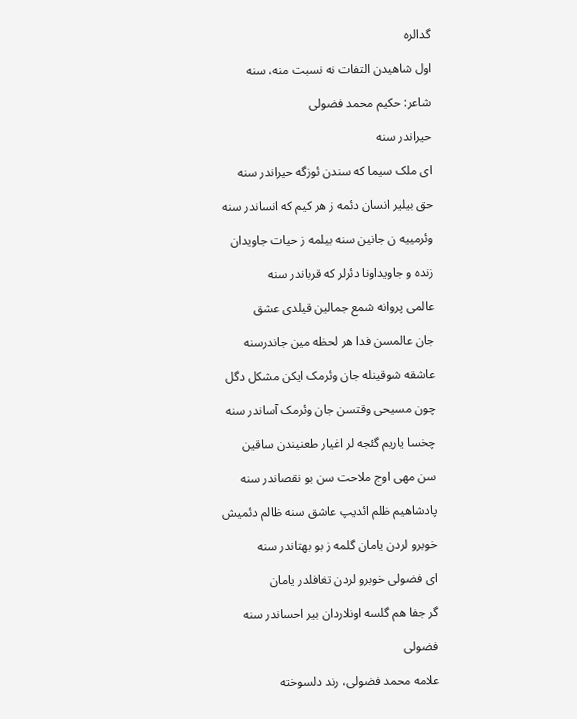گدالره

اول شاهیدن التفات نه نسبت منه، سنه

شاعر: حکیم محمد فضولی

حیراندر سنه

ای ملک سیما که سندن ئوزگه حیراندر سنه

حق بیلیر انسان دئمه ز هر کیم که انساندر سنه

وئرمییه ن جانین سنه بیلمه ز حیات جاویدان

زنده و جاویداونا دئرلر که قرباندر سنه

عالمی پروانه شمع جمالین قیلدی عشق

جان عالمسن فدا هر لحظه مین جاندرسنه

عاشقه شوقینله جان وئرمک ایکن مشکل دگل

چون مسیحی وقتسن جان وئرمک آساندر سنه

چخسا یاریم گئجه لر اغیار طعنیندن ساقین

سن مهی اوج ملاحت سن بو نقصاندر سنه

پادشاهیم ظلم ائدیپ عاشق سنه ظالم دئمیش

خوبرو لردن یامان گلمه ز بو بهتاندر سنه

ای فضولی خوبرو لردن تغافلدر یامان

گر جفا هم گلسه اونلاردان بیر احساندر سنه

فضولی

علامه محمد فضولی، رند دلسوخته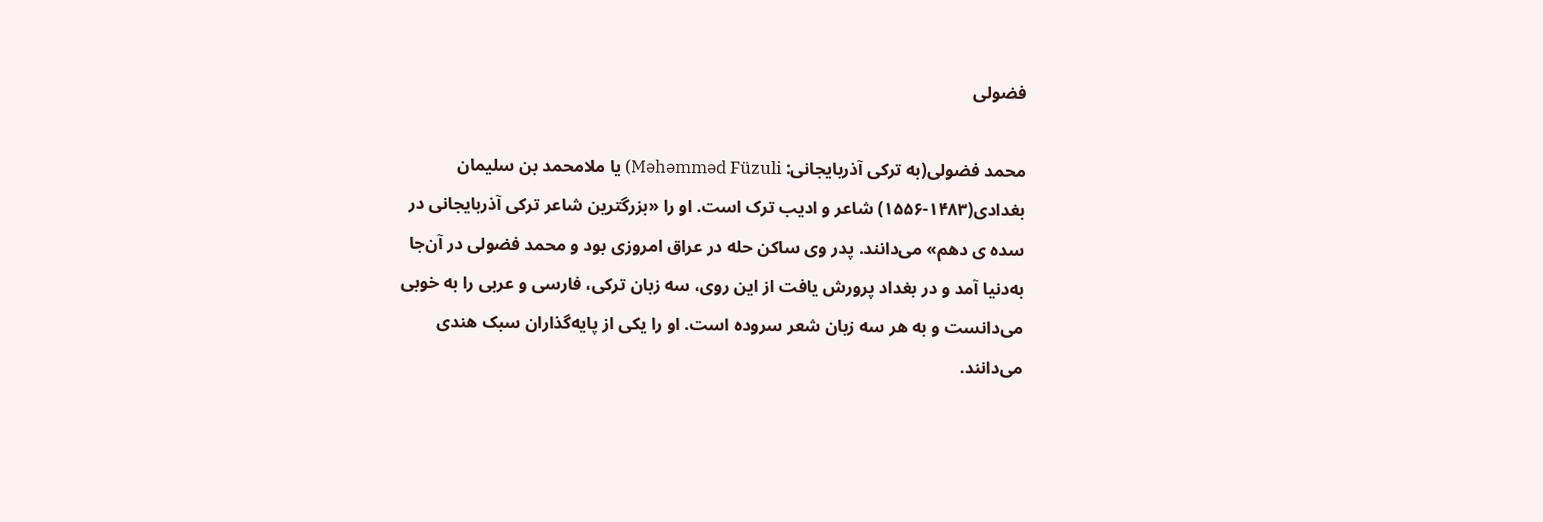فضولی

محمد فضولی(به ترکی آذربایجانی: Məhəmməd Füzuli) یا ملامحمد بن سلیمان بغدادی(۱۴۸۳-۱۵۵۶) شاعر و ادیب ترک است. او را «بزرگترین شاعر ترکی آذربایجانی در سده ی دهم» می‌دانند. پدر وی ساکن حله در عراق امروزی بود و محمد فضولی در آن‌جا به‌دنیا آمد و در بغداد پرورش یافت از این روی، سه زبان ترکی، فارسی و عربی را به خوبی می‌دانست و به هر سه زبان شعر سروده است. او را یکی از پایه‌گذاران سبک هندی می‌دانند.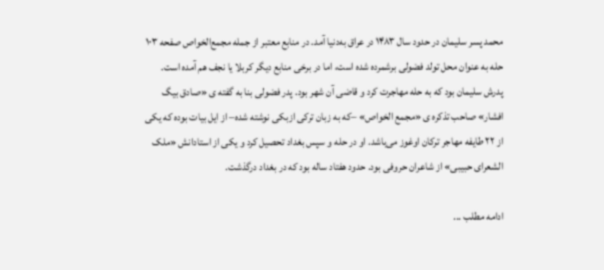محمد پسر سلیمان در حدود سال ۱۴۸۳ در عراق به‌دنیا آمد. در منابع معتبر از جمله مجمع‌الخواص صفحه ۱۰۳ حله به عنوان محل تولد فضولی برشمرده شده است، اما در برخی منابع دیگر کربلا یا نجف هم آمده است. پدرش سلیمان بود که به حله مهاجرت کرد و قاضی آن شهر بود. پدر فضولی بنا به گفته ی «صادق بیگ افشار» صاحب تذکره ی «مجمع الخواص» –که به زبان ترکی ازبکی نوشته شده– از ایل بیات بوده که یکی از ۲۲ طایفه مهاجر ترکان اوغوز می‌باشد. او در حله و سپس بغداد تحصیل کرد و یکی از استادانش «ملک الشعرای حبیبی» از شاعران حروفی بود. حدود هفتاد ساله بود که در بغداد درگذشت.

ادامه مطلب ...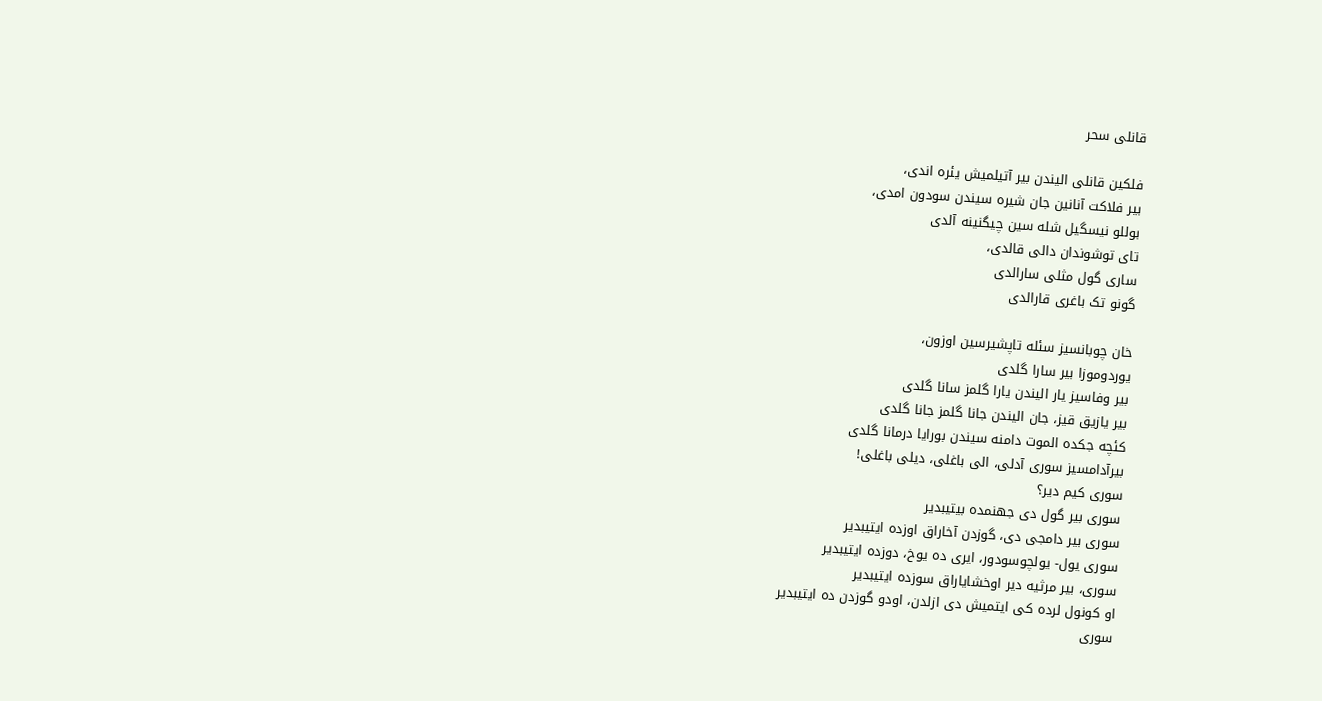قانلی سحر

فلکین قانلی الیندن بیر آتیلمیش یئره اندی،
بیر فلاکت آنانین جان شیره سیندن سودون امدی،
بوللو نیسگیل شله سین چیگنینه آلدی
تای توشوندان دالی قالدی،
ساری گول مثلی سارالدی
گونو تک باغری قارالدی

خان چوبانسیز سئله تاپشیرسین اوزون،
یوردوموزا بیر سارا گلدی
بیر وفاسیز یار الیندن یارا گلمز سانا گلدی
بیر یازیق قیز، جان الیندن جانا گلمز جانا گلدی
کئچه جکده الموت دامنه سیندن بورایا درمانا گلدی
بیرآدامسیز سوری آدلی، الی باغلی، دیلی باغلی!
سوری کیم دیر؟
سوری بیر گول دی جهنمده بیتیبدیر
سوری بیر دامجی دی، گوزدن آخاراق اوزده ایتیبدیر
سوری یول- یولچوسودور، ایری ده یوخ، دوزده ایتیبدیر
سوری، بیر مرثیه دیر اوخشایاراق سوزده ایتیبدیر
او کونول لرده کی ایتمیش دی ازلدن، اودو گوزدن ده ایتیبدیر
سوری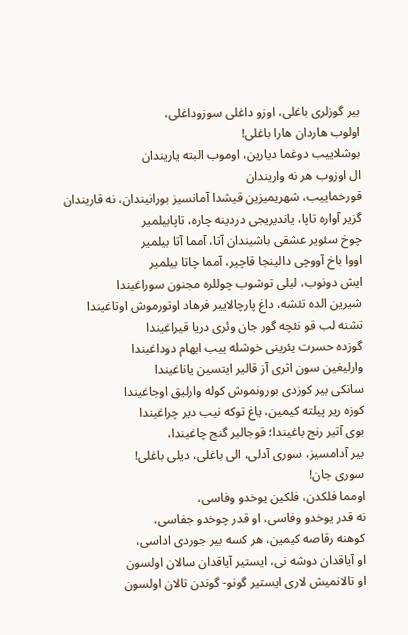بیر گوزلری باغلی، اوزو داغلی سوزوداغلی،
اولوب هاردان هارا باغلی!
بوشلاییب دوغما دیارین، اوموب البته یاریندان
ال اوزوب هر نه واریندان
قورخماییب، شهریمیزین قیشدا آمانسیز بورانیندان، نه قاریندان
گزیر آواره تاپا، یاندیریجی دردینه چاره، تاپابیلمیر
چوخ سئویر عشقی باشیندان آتا، آمما آتا بیلمیر
اووا باخ آووچی دالینجا قاچیر، آمما چاتا بیلمیر
ایش دونوب، لیلی توشوب چوللره مجنون سوراغیندا
شیرین الده تئشه، داغ پارچالاییر فرهاد اوتورموش اوتاغیندا
تشنه لب قو نئچه گور جان وئری دریا قیراغیندا
گوزده حسرت یئرینی خوشله ییب ابهام دوداغیندا
وارلیغین سون اثری آز قالیر ایتسین یاناغیندا
سانکی بیر کوزدی بورونموش کوله وارلیق اوجاغیندا
کوزه ریر پیلته کیمین، یاغ توکه نیب دیر چراغیندا
بوی آتیر رنج باغیندا؛ قوجالیر گنج چاغیندا،
بیر آدامسیز، سوری آدلی، الی باغلی، دیلی باغلی!
سوری جان!
اومما فلکدن، فلکین یوخدو وفاسی،
نه قدر یوخدو وفاسی، او قدر چوخدو جفاسی،
کوهنه رقاصه کیمین، هر کسه بیر جوردی اداسی،
او آیاقدان دوشه نی، ایستیر آیاقدان سالان اولسون
او تالانمیش لاری ایستیر گونو- گوندن تالان اولسون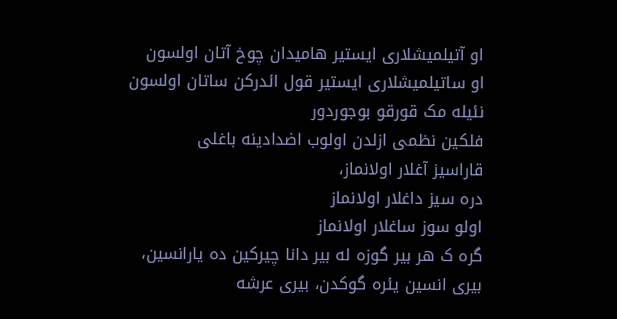او آتیلمیشلاری ایستیر هامیدان چوخ آتان اولسون
او ساتیلمیشلاری ایستیر قول ائدرکن ساتان اولسون
نئیله مک قورقو بوجوردور
فلکین نظمی ازلدن اولوب اضدادینه باغلی
قاراسیز آغلار اولانماز،
دره سیز داغلار اولانماز
اولو سوز ساغلار اولانماز
گره ک هر بیر گوزه له بیر دانا چیرکین ده یارانسین،
بیری انسین یئره گوکدن، بیری عرشه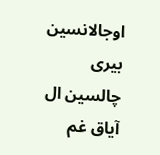اوجالانسین
بیری چالسین ال آیاق غم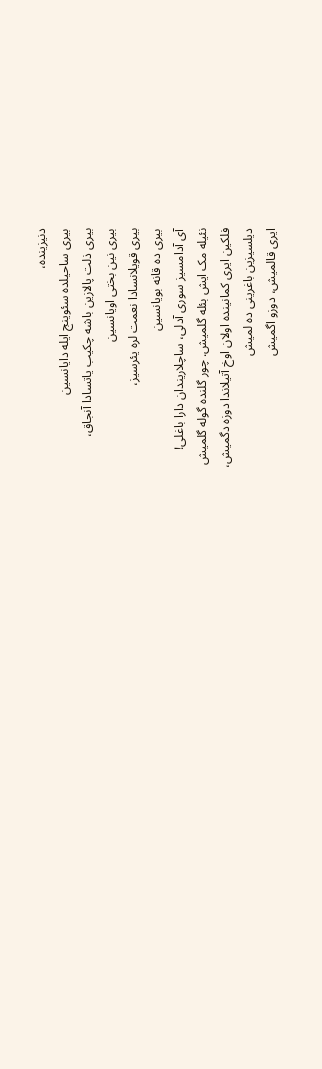دنیزینده،
بیری ساحیلده سئوینج ایله دایانسین
بیری ذلت پالازین باشه چکیب یاتسادا آنجاق،
بیری نین بختی اویانسین
بیری قویلانسادا نعمت لره یئرسیز،
بیری ده قانه بویانسین
آی آدامسیز سوری آدلی، ساچلاریندان دارا باغلی!
نئیله مک ایش بئله گلمیش. چور گلنده گوله گلمیش
فلکین ایری کمانینده اولان اوخ آتیلاندا دوزه دگمیش،
دیلسیزین باغرینی ده لمیش
ایری قالمیش، دوزو اگمیش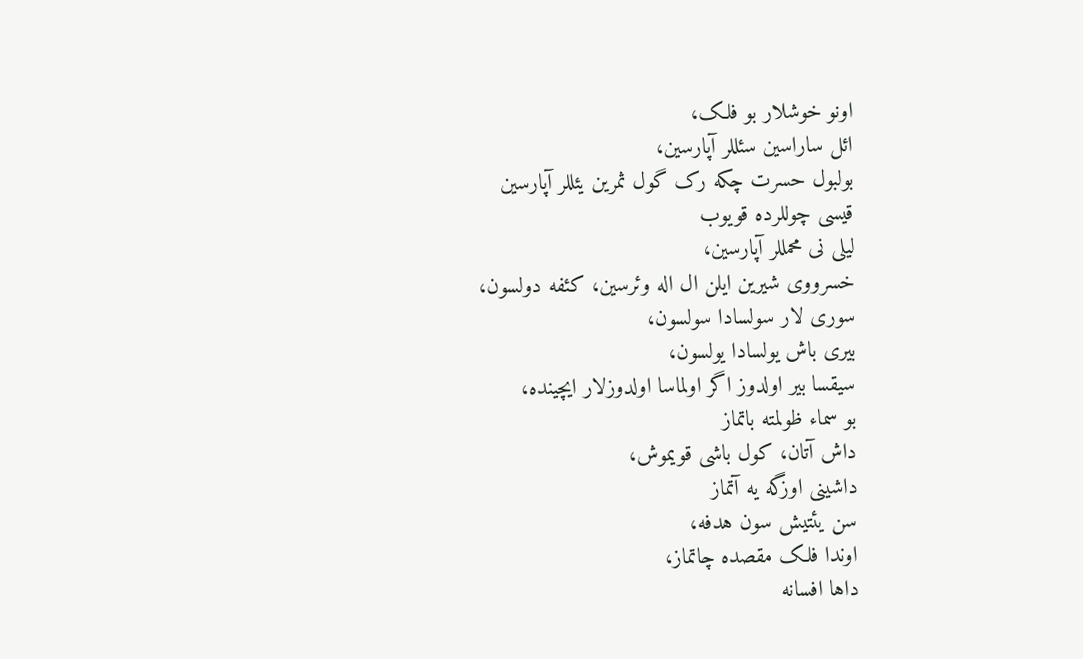اونو خوشلار بو فلک،
ائل ساراسین سئللر آپارسین،
بولبول حسرت چکه رک گول ثمرین یئللر آپارسین
قیسی چوللرده قویوب
لیلی نی محمللر آپارسین،
خسرووی شیرین ایلن ال اله وئرسین، کئفه دولسون،
سوری لار سولسادا سولسون،
بیری باش یولسادا یولسون،
سیقسا بیر اولدوز اگر اولماسا اولدوزلار ایچینده،
بو سماء ظولمته باتماز
داش آتان، کول باشی قویموش،
داشینی اوزگه یه آتماز
سن یئتیش سون هدفه،
اوندا فلک مقصده چاتماز،
داها افسانه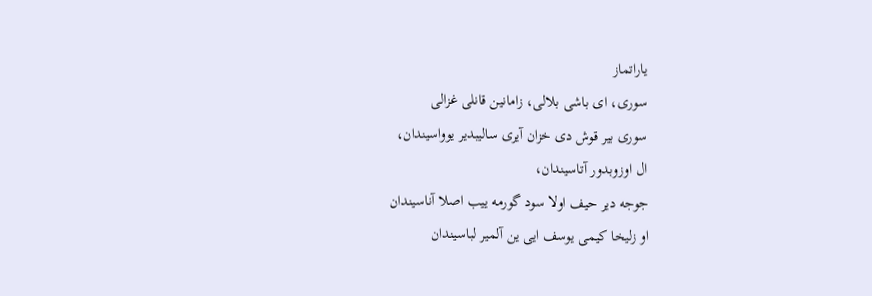یاراتماز
سوری، ای باشی بلالی، زامانین قانلی غزالی
سوری بیر قوش دی خزان آیری سالیبدیر یوواسیندان،
ال اوزوبدور آتاسیندان،
جوجه دیر حیف اولا سود گورمه ییب اصلا آناسیندان
او زلیخا کیمی یوسف ایی ین آلمیر لباسیندان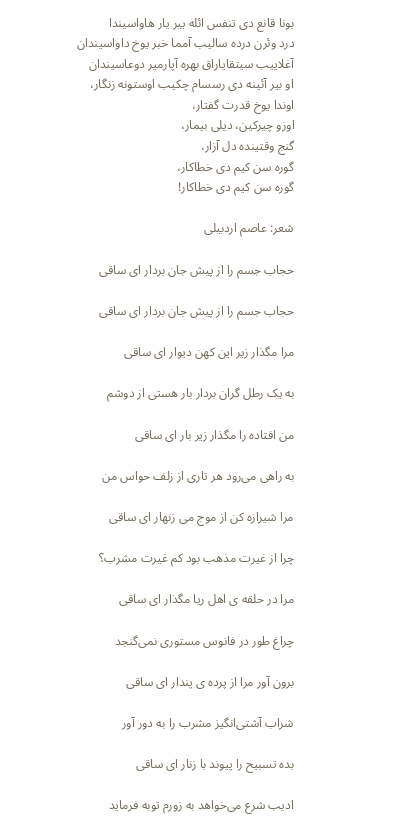بونا قانع دی تنفس ائله ییر یار هاواسیندا
درد وئرن درده سالیب آمما خبر یوخ داواسیندان
آغلاییب سیتقایاراق بهره آپارمیر دوعاسیندان
او بیر آئینه دی رسسام چکیب اوستونه زنگار،
اوندا یوخ قدرت گفتار،
اوزو چیرکین، دیلی بیمار،
گنج وقتینده دل آزار،
گوره سن کیم دی خطاکار،
گوره سن کیم دی خطاکار!

شعر: عاصم اردبیلی

حجاب جسم را از پیش جان بردار ای ساقی

حجاب جسم را از پیش جان بردار ای ساقی

مرا مگذار زیر این کهن دیوار ای ساقی

به یک رطل گران بردار بار هستی از دوشم

من افتاده را مگذار زیر بار ای ساقی

به راهی می‌رود هر تاری از زلف حواس من

مرا شیرازه کن از موج می زنهار ای ساقی

چرا از غیرت مذهب بود کم غیرت مشرب؟

مرا در حلقه ی اهل ریا مگذار ای ساقی

چراغ طور در فانوس مستوری نمی‌گنجد

برون آور مرا از پرده ی پندار ای ساقی

شراب آشتی‌انگیز مشرب را به دور آور

بده تسبیح را پیوند با زنار ای ساقی

ادیب شرع می‌خواهد به زورم توبه فرماید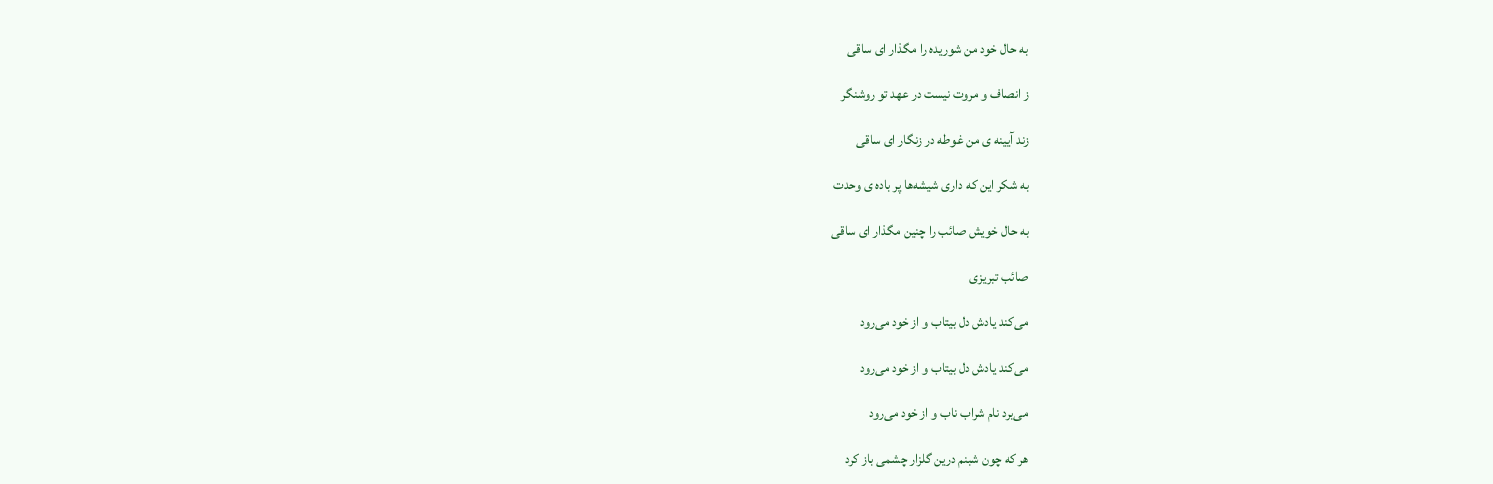به حال خود من شوریده را مگذار ای ساقی

ز انصاف و مروت نیست در عهد تو روشنگر

زند آیینه ی من غوطه در زنگار ای ساقی

به شکر این که داری شیشه‌ها پر باده ی وحدت

به حال خویش صائب را چنین مگذار ای ساقی

صائب تبریزی

می‌کند یادش دل بیتاب و از خود می‌رود

می‌کند یادش دل بیتاب و از خود می‌رود

می‌برد نام شراب ناب و از خود می‌رود

هر که چون شبنم درین گلزار چشمی باز کرد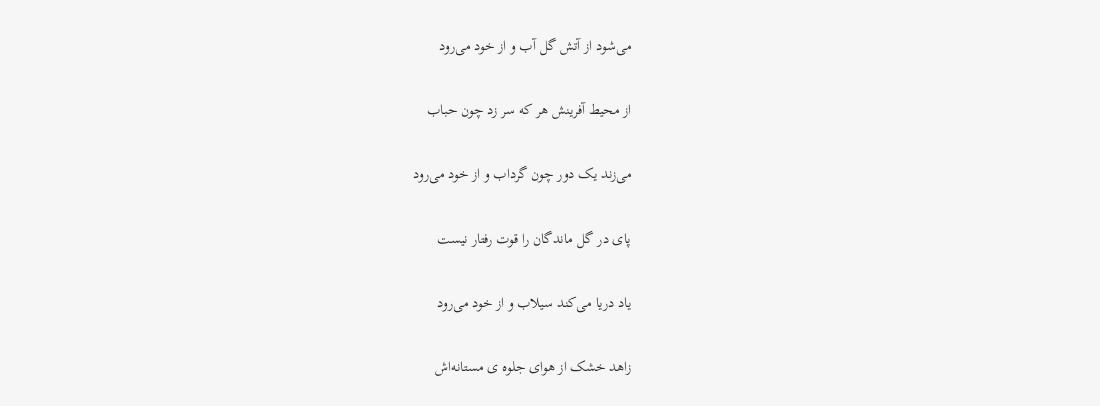می‌شود از آتش گل آب و از خود می‌رود

از محیط آفرینش هر که سر زد چون حباب

می‌زند یک دور چون گرداب و از خود می‌رود

پای در گل ماندگان را قوت رفتار نیست

یاد دریا می‌کند سیلاب و از خود می‌رود

زاهد خشک از هوای جلوه ی مستانه‌اش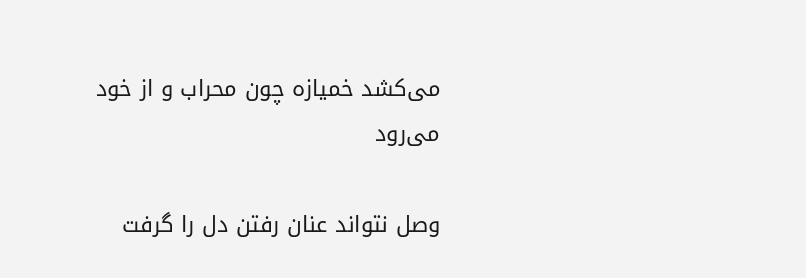می‌کشد خمیازه چون محراب و از خود می‌رود

وصل نتواند عنان رفتن دل را گرفت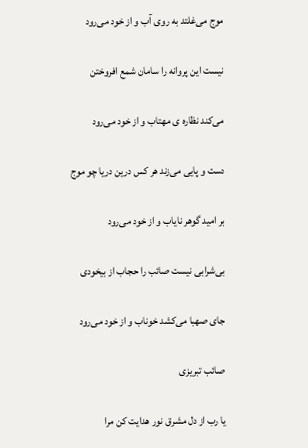موج می‌غلتد به روی آب و از خود می‌رود

نیست این پروانه را سامان شمع افروختن

می‌کند نظاره ی مهتاب و از خود می‌رود

دست و پایی می‌زند هر کس درین دریا چو موج

بر امید گوهر نایاب و از خود می‌رود

بی‌شرابی نیست صائب را حجاب از بیخودی

جای صهبا می‌کشد خوناب و از خود می‌رود

صائب تبریزی

یا رب از دل مشرق نور هدایت کن مرا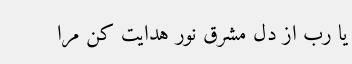یا رب از دل مشرق نور هدایت کن مرا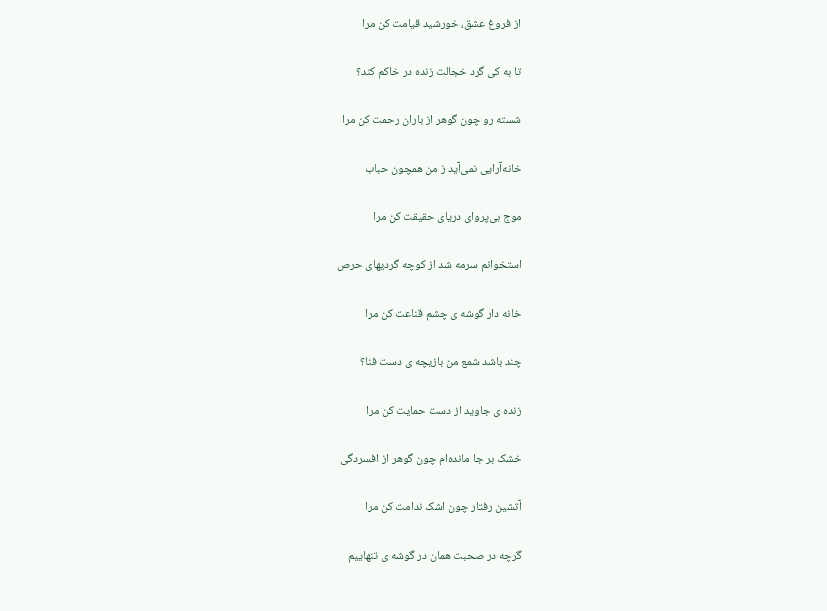از فروغ عشق، خورشید قیامت کن مرا

تا به کی گرد خجالت زنده در خاکم کند؟

شسته رو چون گوهر از باران رحمت کن مرا

خانه‌آرایی نمی‌آید ز من همچون حباب

موج بی‌پروای دریای حقیقت کن مرا

استخوانم سرمه شد از کوچه گردیهای حرص

خانه دار گوشه ی چشم قناعت کن مرا

چند باشد شمع من بازیچه ی دست فنا؟

زنده ی جاوید از دست حمایت کن مرا

خشک بر جا مانده‌ام چون گوهر از افسردگی

آتشین رفتار چون اشک ندامت کن مرا

گرچه در صحبت همان در گوشه ی تنهاییم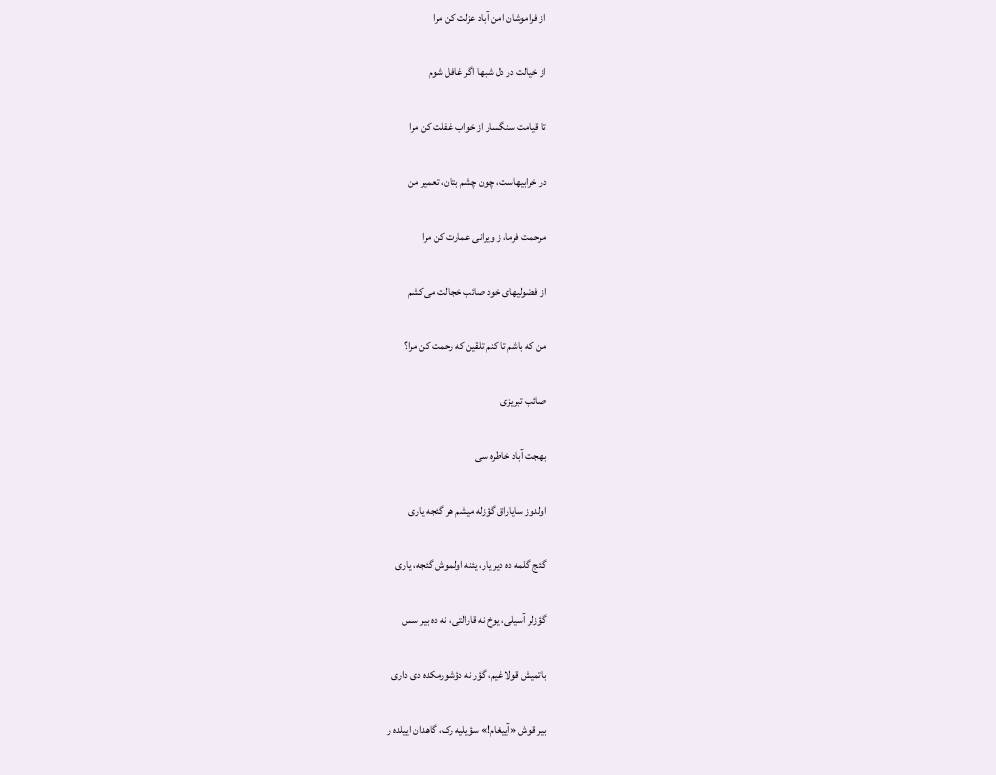از فراموشان امن آباد عزلت کن مرا

از خیالت در دل شبها اگر غافل شوم

تا قیامت سنگسار از خواب غفلت کن مرا

در خرابیهاست، چون چشم بتان، تعمیر من

مرحمت فرما، ز ویرانی عمارت کن مرا

از فضولیهای خود صائب خجالت می‌کشم

من که باشم تا کنم تلقین که رحمت کن مرا؟

صائب تبریزی

بهجت آباد خاطره سی

اولدوز سایاراق گؤزله میشم هر گئجه یاری

گئج گلمه ده دیر یار، یئنه اولموش گئجه، یاری

گؤزلر آسیلی، یوخ نه قارالتی، نه ده بیر سس

باتمیش قولاغیم، گؤر نه دؤشورمکده دی داری

بیر قوش «آییغام!» سؤیلیه رک، گاهدان اییلده ر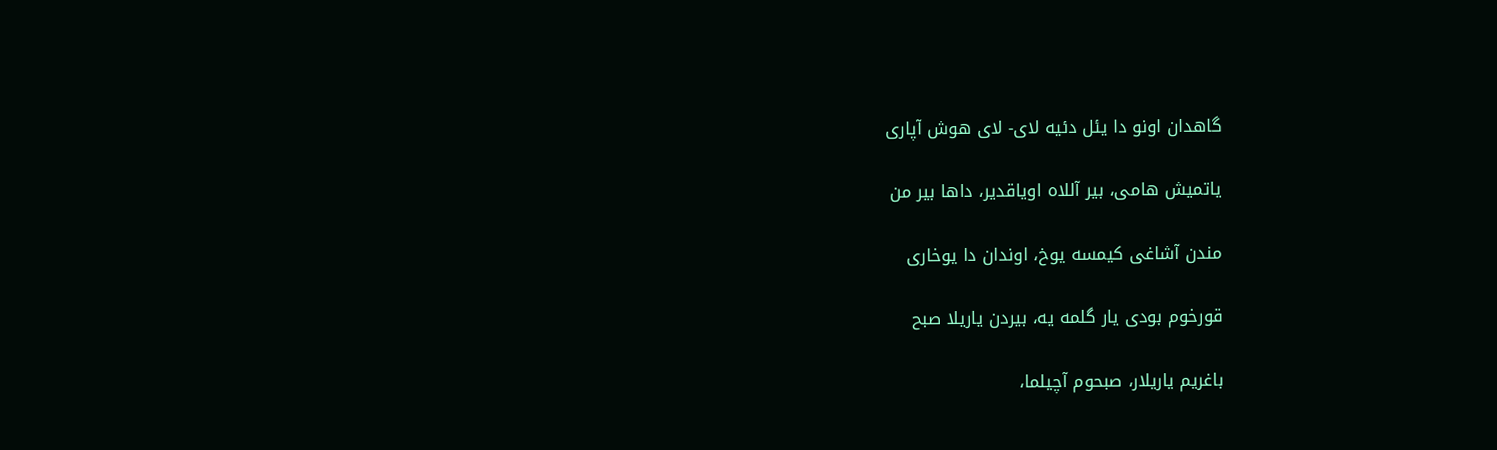گاهدان اونو دا یئل دئیه لای- لای هوش آپاری

یاتمیش هامی، بیر آللاه اویاقدیر، داها بیر من

مندن آشاغی کیمسه یوخ، اوندان دا یوخاری

قورخوم بودی یار گلمه یه، بیردن یاریلا صبح

باغریم یاریلار، صبحوم آچیلما،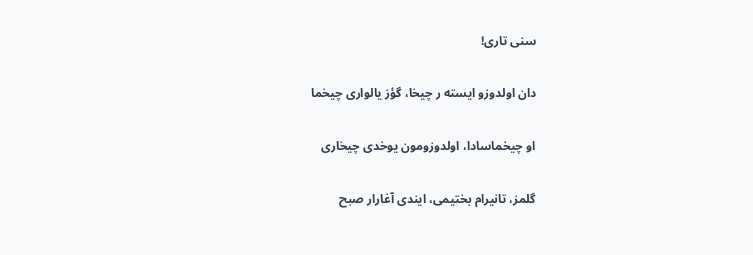سنی تاری!

دان اولدوزو ایسته ر چیخا، گؤز یالواری چیخما

او چیخماسادا، اولدوزومون یوخدی چیخاری

گلمز، تانیرام بختیمی، ایندی آغارار صبح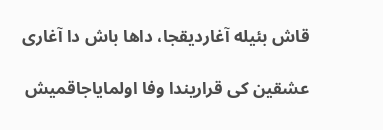قاش بئیله آغاردیقجا، داها باش دا آغاری

عشقین کی قراریندا وفا اولمایاجاقمیش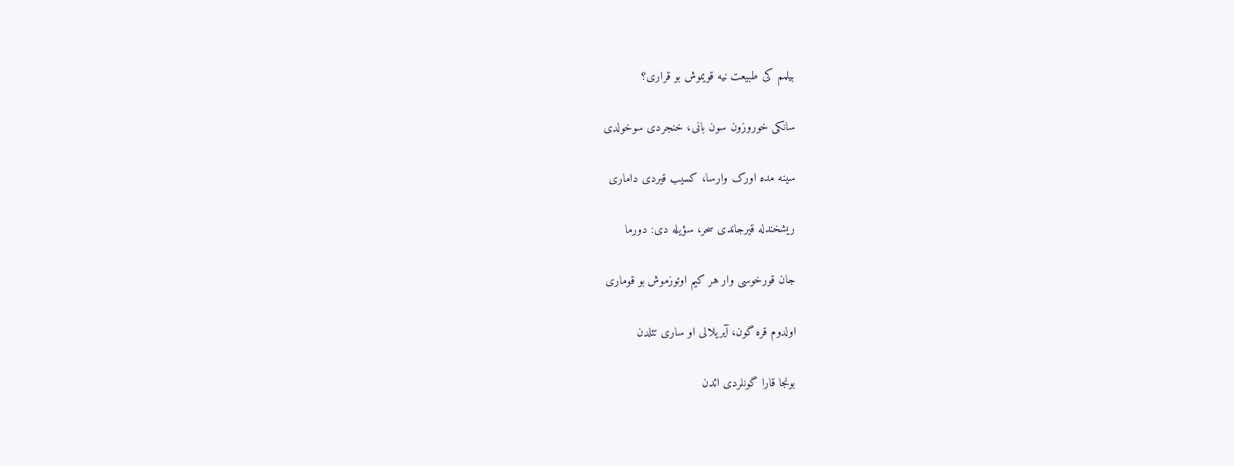بیلمم کی طبیعت نیه قویموش بو قراری؟

سانکی خوروزون سون بانی، خنجردی سوخولدی

سینه مده اورک وارسا، کسیب قیردی داماری

ریشخندله قیرجاندی سحر، سؤیله دی: دورما

جان قورخوسی وار هر کیم اوتوزموش بو قوماری

اولدوم قره گون، آیریلالی او ساری تئلدن

بونجا قارا گونلردی ائدن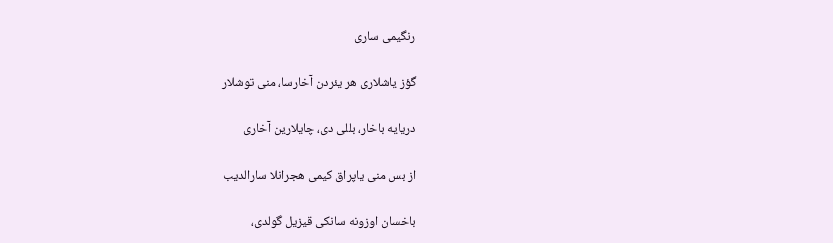رنگیمی ساری

گؤز یاشلاری هر یئردن آخارسا، منی توشلار

دریایه باخار، بللی دی، چایلارین آخاری

از بس منی یاپراق کیمی هجرانلا سارالدیب

باخسان اوزونه سانکی قیزیل گولدی،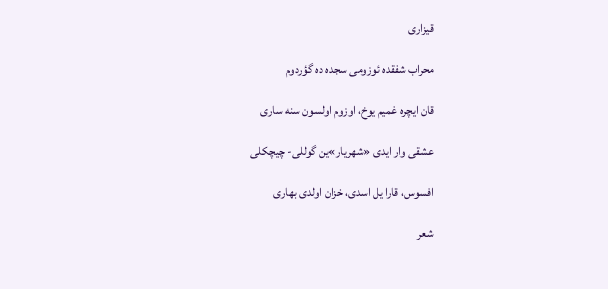قیزاری

محراب شفقده ئوزومی سجده ده گؤردوم

قان ایچره غمیم یوخ، اوزوم اولسون سنه ساری

عشقی وار ایدی «شهریار»ین گوللی- چیچکلی

افسوس، قارا یل اسدی، خزان اولدی بهاری

شعر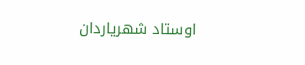اوستاد شهریاردان